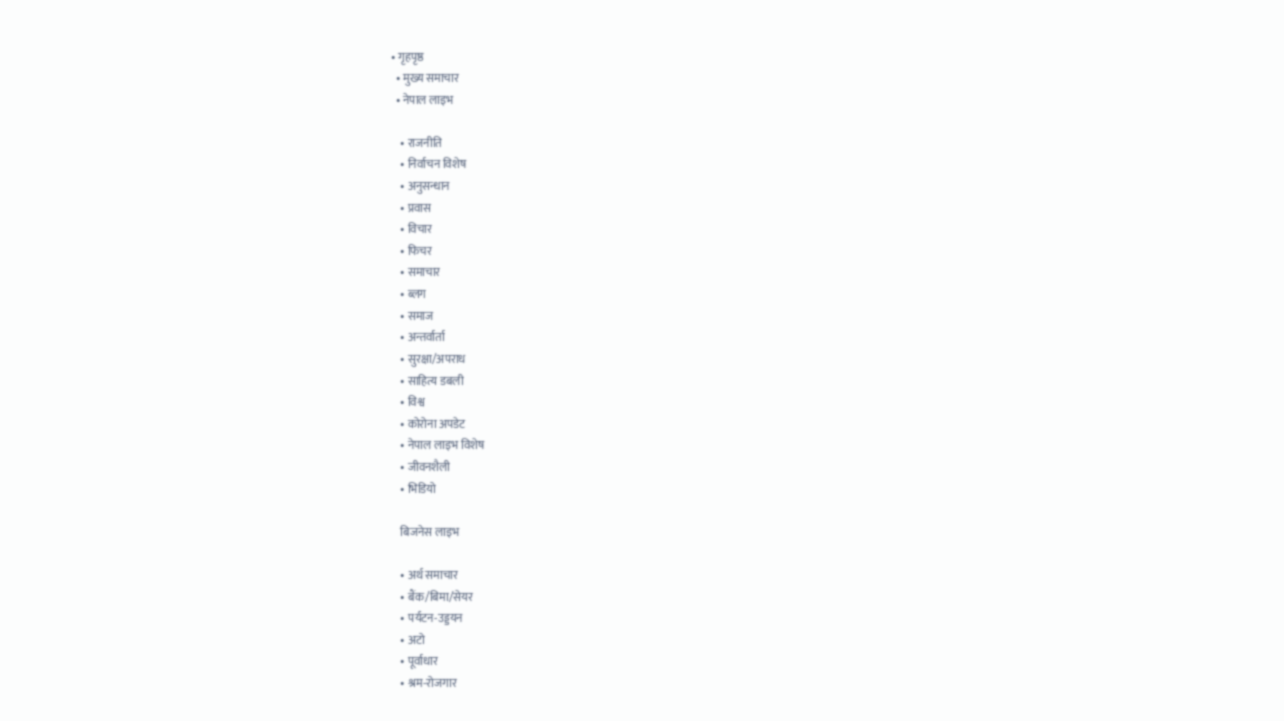• गृहपृष्ठ
  • मुख्य समाचार
  • नेपाल लाइभ

    • राजनीति
    • निर्वाचन विशेष
    • अनुसन्धान
    • प्रवास
    • विचार
    • फिचर
    • समाचार
    • ब्लग
    • समाज
    • अन्तर्वार्ता
    • सुरक्षा/अपराध
    • साहित्य डबली
    • विश्व
    • कोरोना अपडेट
    • नेपाल लाइभ विशेष
    • जीवनशैली
    • भिडियो

    बिजनेस लाइभ

    • अर्थ समाचार
    • बैंक/बिमा/सेयर
    • पर्यटन-उड्डयन
    • अटो
    • पूर्वाधार
    • श्रम-रोजगार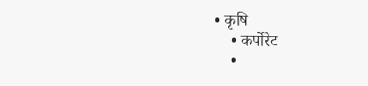• कृषि
    • कर्पोरेट
    •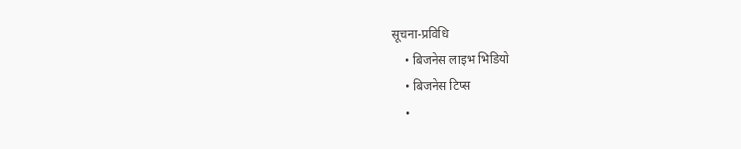सूचना-प्रविधि
    • बिजनेस लाइभ भिडियो
    • बिजनेस टिप्स
    •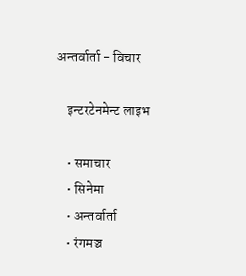अन्तर्वार्ता - विचार

    इन्टरटेनमेन्ट लाइभ

    • समाचार
    • सिनेमा
    • अन्तर्वार्ता
    • रंगमञ्च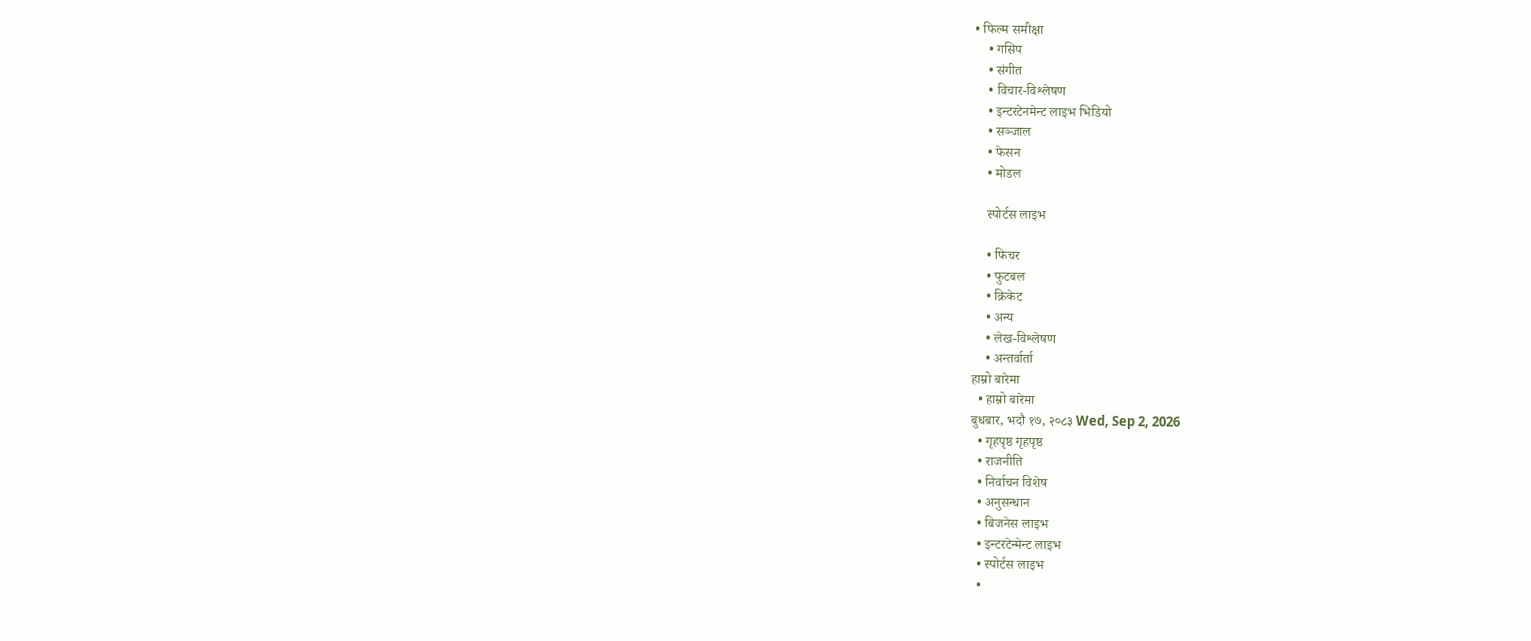• फिल्म समीक्षा
    • गसिप
    • संगीत
    • विचार-विश्लेषण
    • इन्टरटेनमेन्ट लाइभ भिडियो
    • सञ्जाल
    • फेसन
    • मोडल

    स्पोर्टस लाइभ

    • फिचर
    • फुटबल
    • क्रिकेट
    • अन्य
    • लेख-विश्लेषण
    • अन्तर्वार्ता
हाम्रो बारेमा
  • हाम्रो बारेमा
बुधबार, भदौ १७, २०८३ Wed, Sep 2, 2026
  • गृहपृष्ठ गृहपृष्ठ
  • राजनीति
  • निर्वाचन विशेष
  • अनुसन्धान
  • बिजनेस लाइभ
  • इन्टरटेन्मेन्ट लाइभ
  • स्पोर्टस लाइभ
  •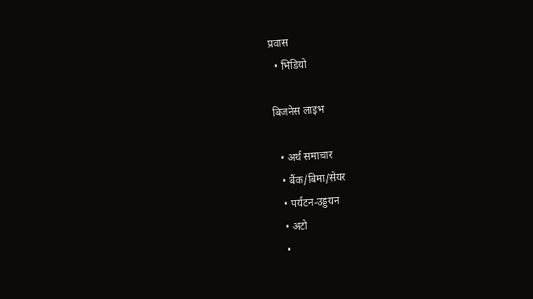प्रवास
  • भिडियो

बिजनेस लाइभ

  • अर्थ समाचार
  • बैंक/बिमा/सेयर
  • पर्यटन-उड्डयन
  • अटो
  •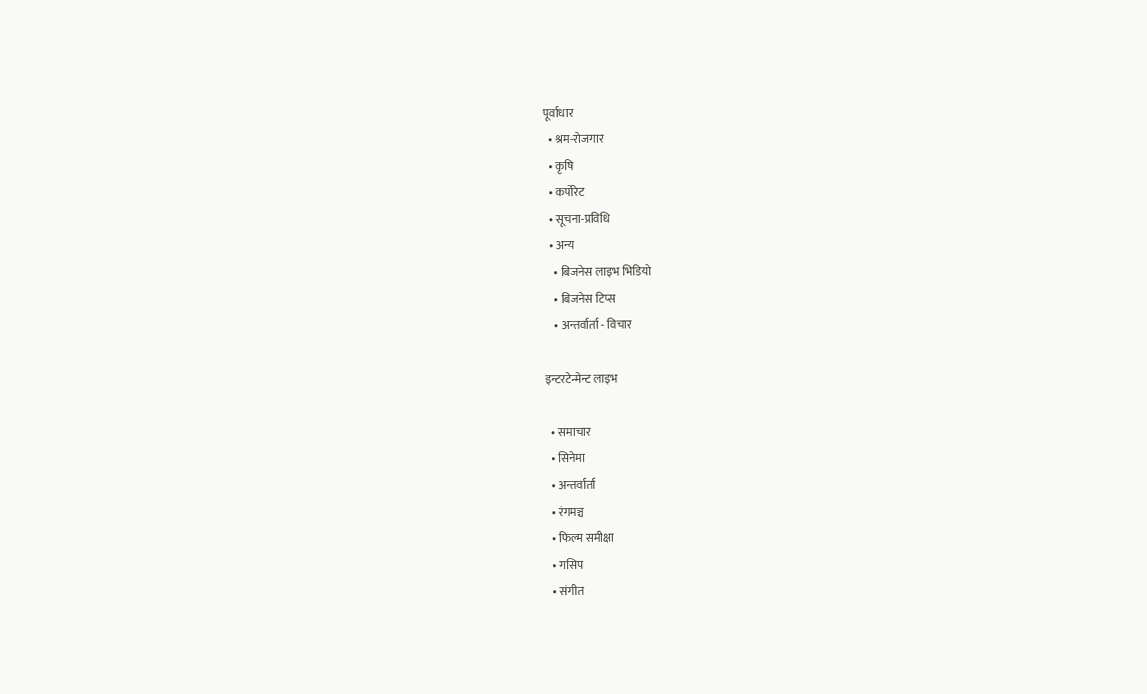पूर्वाधार
  • श्रम-रोजगार
  • कृषि
  • कर्पोरेट
  • सूचना-प्रविधि
  • अन्य
    • बिजनेस लाइभ भिडियो
    • बिजनेस टिप्स
    • अन्तर्वार्ता - विचार

इन्टरटेन्मेन्ट लाइभ

  • समाचार
  • सिनेमा
  • अन्तर्वार्ता
  • रंगमञ्च
  • फिल्म समीक्षा
  • गसिप
  • संगीत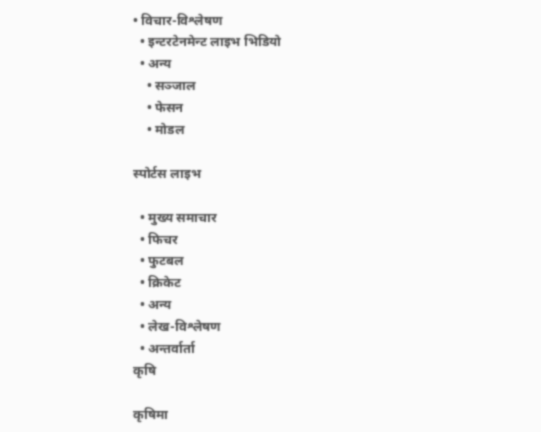• विचार-विश्लेषण
  • इन्टरटेनमेन्ट लाइभ भिडियो
  • अन्य
    • सञ्जाल
    • फेसन
    • मोडल

स्पोर्टस लाइभ

  • मुख्य समाचार
  • फिचर
  • फुटबल
  • क्रिकेट
  • अन्य
  • लेख-विश्लेषण
  • अन्तर्वार्ता
कृषि

कृषिमा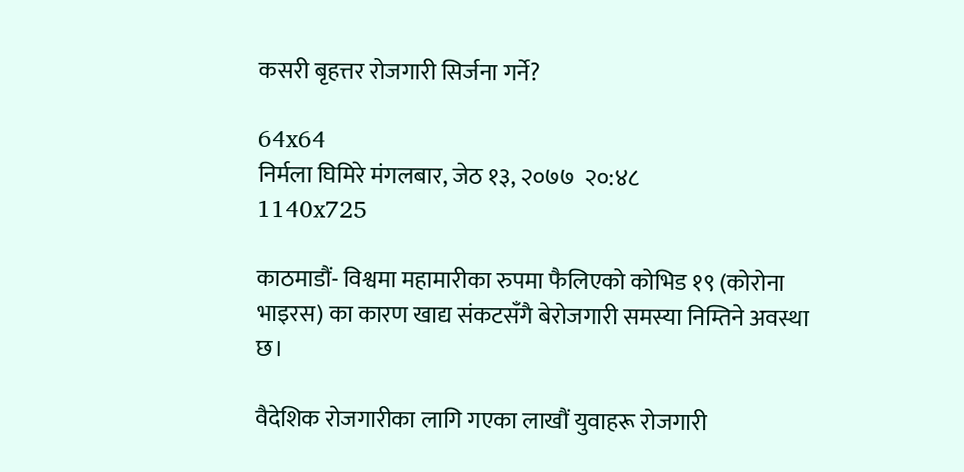कसरी बृहत्तर रोजगारी सिर्जना गर्ने?

64x64
निर्मला घिमिरे मंगलबार, जेठ १३, २०७७  २०:४८
1140x725

काठमाडौं- विश्वमा महामारीका रुपमा फैलिएको कोभिड १९ (कोरोना भाइरस) का कारण खाद्य संकटसँगै बेरोजगारी समस्या निम्तिने अवस्था छ।

वैदेशिक रोजगारीका लागि गएका लाखौं युवाहरू रोजगारी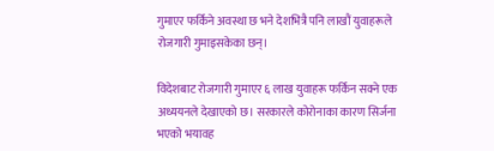गुमाएर फर्किने अवस्था छ भने देशभित्रै पनि लाखौं युवाहरूले रोजगारी गुमाइसकेका छन्।

विदेशबाट रोजगारी गुमाएर ६ लाख युवाहरू फर्किन सक्ने एक अध्ययनले देखाएको छ। सरकारले कोरोनाका कारण सिर्जना भएको भयावह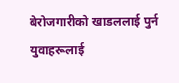बेरोजगारीको खाडललाई पुर्न युवाहरूलाई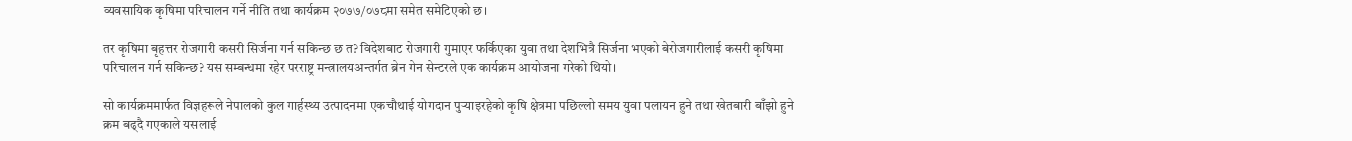व्यवसायिक कृषिमा परिचालन गर्ने नीति तथा कार्यक्रम २०७७/०७८मा समेत समेटिएको छ।

तर कृषिमा बृहत्तर रोजगारी कसरी सिर्जना गर्न सकिन्छ छ त? विदेशबाट रोजगारी गुमाएर फर्किएका युवा तथा देशभित्रै सिर्जना भएको बेरोजगारीलाई कसरी कृषिमा परिचालन गर्न सकिन्छ? यस सम्बन्धमा रहेर परराष्ट्र मन्त्रालयअन्तर्गत ब्रेन गेन सेन्टरले एक कार्यक्रम आयोजना गरेको थियो।

सो कार्यक्रममार्फत विज्ञहरूले नेपालको कुल गार्हस्थ्य उत्पादनमा एकचौथाई योगदान पुर्‍याइरहेको कृषि क्षेत्रमा पछिल्लो समय युवा पलायन हुने तथा खेतबारी बाँझो हुने क्रम बढ्दै गएकाले यसलाई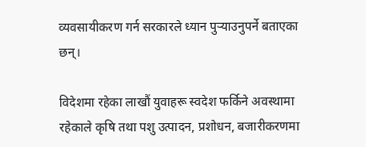व्यवसायीकरण गर्न सरकारले ध्यान पुर्‍याउनुपर्ने बताएका छन्।

विदेशमा रहेका लाखौं युवाहरू स्वदेश फर्किने अवस्थामा रहेकाले कृषि तथा पशु उत्पादन, प्रशोधन, बजारीकरणमा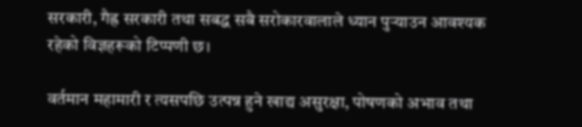सरकारी, गैह्र सरकारी तथा सबद्ध सबै सरोकारवालाले ध्यान पुर्‍याउन आवश्यक रहेको विज्ञहरूको टिप्पणी छ।

वर्तमान महामारी र त्यसपछि उत्पन्न हुने खाद्य असुरक्षा, पोषणको अभाव तथा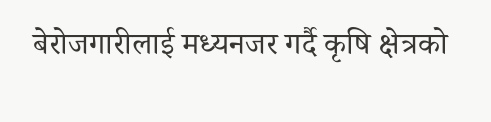बेरोजगारीलाई मध्यनजर गर्दै कृषि क्षेत्रको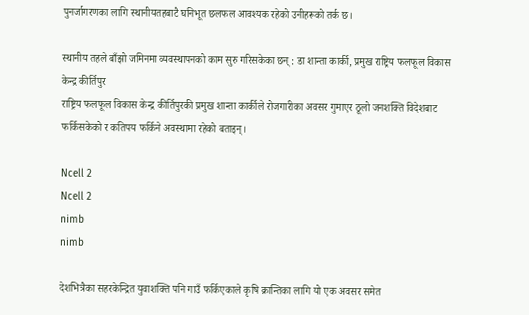पुनर्जागरणका लागि स्थानीयतहबाटै घनिभूत छलफल आवश्यक रहेको उनीहरूको तर्क छ।

स्थानीय तहले बाँझो जमिनमा व्यवस्थापनको काम सुरु गरिसकेका छन् : डा शान्ता कार्की, प्रमुख राष्ट्रिय फलफूल विकास केन्द्र कीर्तिपुर
राष्ट्रिय फलफूल विकास केन्द्र कीर्तिपुरकी प्रमुख शान्ता कार्कीले रोजगारीका अवसर गुमाएर ठूलो जनशक्ति विदेशबाट फर्किसकेको र कतिपय फर्किने अवस्थामा रहेको बताइन्।

Ncell 2
Ncell 2
nimb
nimb

देशभित्रैका सहरकेन्द्रित युवाशक्ति पनि गाउँ फर्किएकाले कृषि क्रान्तिका लागि यो एक अवसर समेत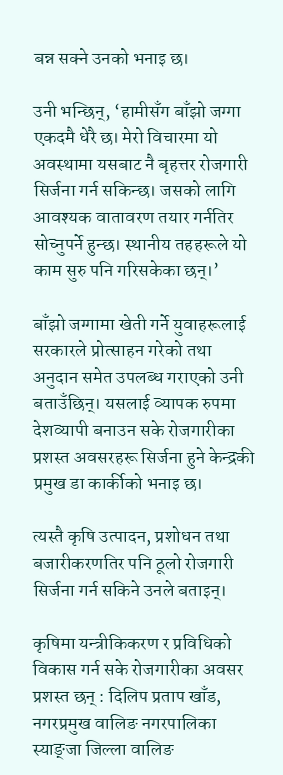बन्न सक्ने उनको भनाइ छ।

उनी भन्छिन्, ‘हामीसँग बाँझो जग्गा एकदमै धेरै छ। मेरो विचारमा यो अवस्थामा यसबाट नै बृहत्तर रोजगारी सिर्जना गर्न सकिन्छ। जसको लागि आवश्यक वातावरण तयार गर्नतिर सोच्नुपर्ने हुन्छ। स्थानीय तहहरूले यो काम सुरु पनि गरिसकेका छन्।’

बाँझो जग्गामा खेती गर्ने युवाहरूलाई सरकारले प्रोत्साहन गरेको तथा अनुदान समेत उपलब्ध गराएको उनी बताउँछिन्। यसलाई व्यापक रुपमा देशव्यापी बनाउन सके रोजगारीका प्रशस्त अवसरहरू सिर्जना हुने केन्द्रकी प्रमुख डा कार्कीको भनाइ छ।

त्यस्तै कृषि उत्पादन, प्रशोधन तथा बजारीकरणतिर पनि ठूलो रोजगारी सिर्जना गर्न सकिने उनले बताइन्।

कृषिमा यन्त्रीकिकरण र प्रविधिको विकास गर्न सके रोजगारीका अवसर प्रशस्त छन् : दिलिप प्रताप खाँड, नगरप्रमुख वालिङ नगरपालिका
स्याङ्जा जिल्ला वालिङ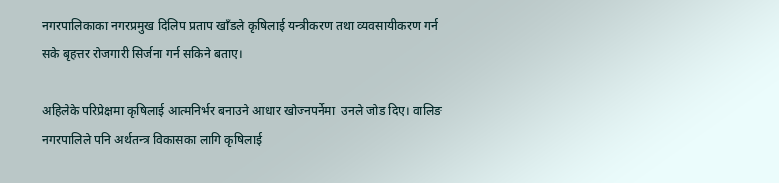नगरपालिकाका नगरप्रमुख दिलिप प्रताप खाँडले कृषिलाई यन्त्रीकरण तथा व्यवसायीकरण गर्न सके बृहत्तर रोजगारी सिर्जना गर्न सकिने बताए।

अहिलेके परिप्रेक्षमा कृषिलाई आत्मनिर्भर बनाउने आधार खोज्नपर्नेमा  उनले जोड दिए। वालिङ नगरपालिले पनि अर्थतन्त्र विकासका लागि कृषिलाई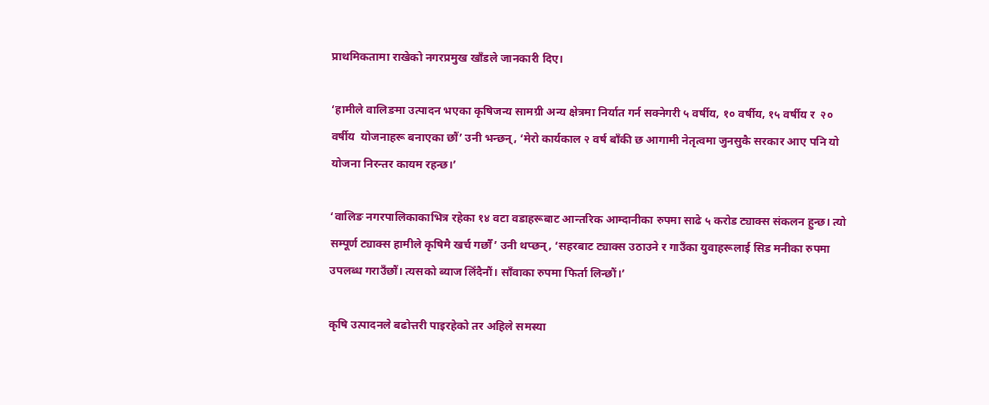प्राथमिकतामा राखेको नगरप्रमुख खाँडले जानकारी दिए।

‘हामीले वालिङमा उत्पादन भएका कृषिजन्य सामग्री अन्य क्षेत्रमा निर्यात गर्न सक्नेगरी ५ वर्षीय, १० वर्षीय, १५ वर्षीय र  २० वर्षीय  योजनाहरू बनाएका छौं’ उनी भन्छन्, ‘मेरो कार्यकाल २ वर्ष बाँकी छ आगामी नेतृत्वमा जुनसुकै सरकार आए पनि यो योजना निरन्तर कायम रहन्छ।’

‘वालिङ नगरपालिकाकाभित्र रहेका १४ वटा वडाहरूबाट आन्तरिक आम्दानीका रुपमा साढे ५ करोड ट्याक्स संकलन हुन्छ। त्यो सम्पूर्ण ट्याक्स हामीले कृषिमै खर्च गर्छौं’ उनी थप्छन्, ‘सहरबाट ट्याक्स उठाउने र गाउँका युवाहरूलाई सिड मनीका रुपमा उपलब्ध गराउँछौं। त्यसको ब्याज लिँदैनौं। साँवाका रुपमा फिर्ता लिन्छौं।’

कृषि उत्पादनले बढोत्तरी पाइरहेको तर अहिले समस्या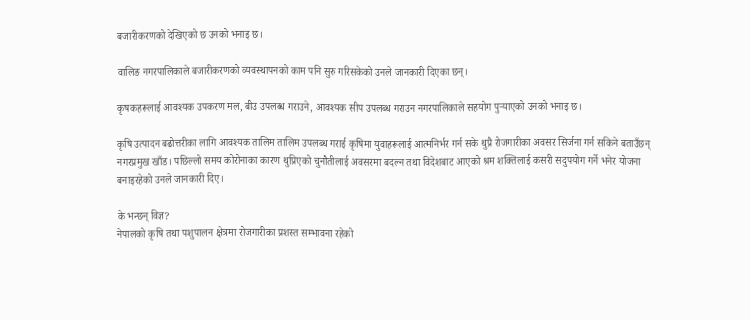बजारीकरणको देखिएको छ उनको भनाइ छ।

वालिङ नगरपालिकाले बजारीकरणको व्यवस्थापनको काम पनि सुरु गरिसकेको उनले जानकारी दिएका छन्।

कृषकहरूलाई आवश्यक उपकरण मल, बीउ उपलब्ध गराउने, आवश्यक सीप उपलब्ध गराउन नगरपालिकाले सहयोग पुर्‍याएको उनको भनाइ छ।

कृषि उत्पादन बढोत्तरीका लागि आवश्यक तालिम तालिम उपलब्ध गराई कृषिमा युवाहरूलाई आत्मनिर्भर गर्न सके थुप्रै रोजगारीका अवसर सिर्जना गर्न सकिने बताउँछन् नगरप्रमुख खाँड। पछिल्लो समय कोरोनाका कारण थुप्रिएको चुनौतीलाई अवसरमा बदल्न तथा विदेशबाट आएको श्रम शक्तिलाई कसरी सदुपयोग गर्ने भनेर योजना बनाइरहेको उनले जानकारी दिए।

के भन्छन् विज्ञ?
नेपालको कृषि तथा पशुपालन क्षेत्रमा रोजगारीका प्रशस्त सम्भावना रहेको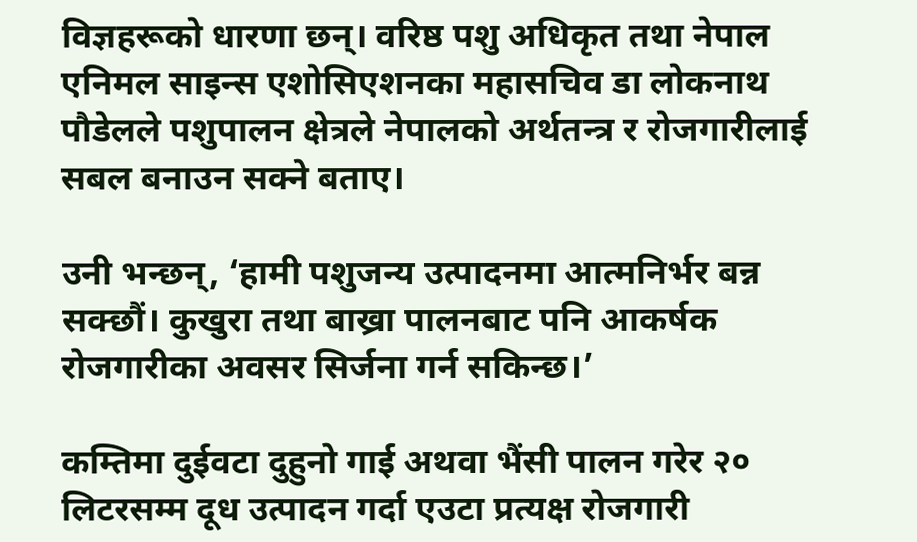विज्ञहरूको धारणा छन्। वरिष्ठ पशु अधिकृत तथा नेपाल एनिमल साइन्स एशोसिएशनका महासचिव डा लोकनाथ पौडेलले पशुपालन क्षेत्रले नेपालको अर्थतन्त्र र रोजगारीलाई सबल बनाउन सक्ने बताए।

उनी भन्छन्, ‘हामी पशुजन्य उत्पादनमा आत्मनिर्भर बन्न सक्छौं। कुखुरा तथा बाख्रा पालनबाट पनि आकर्षक रोजगारीका अवसर सिर्जना गर्न सकिन्छ।’

कम्तिमा दुईवटा दुहुनो गाई अथवा भैंसी पालन गरेर २०  लिटरसम्म दूध उत्पादन गर्दा एउटा प्रत्यक्ष रोजगारी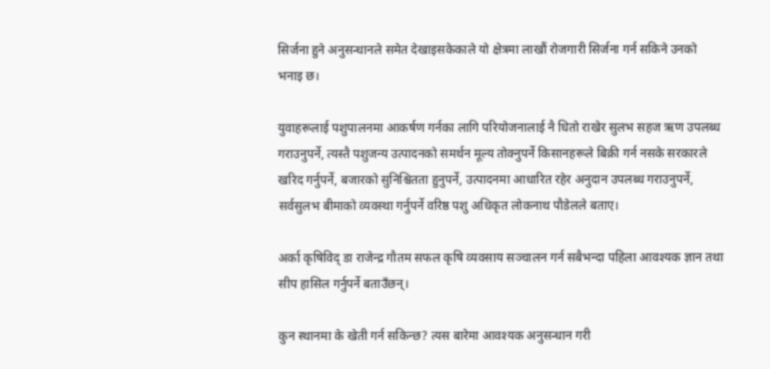सिर्जना हुने अनुसन्धानले समेत देखाइसकेकाले यो क्षेत्रमा लाखौं रोजगारी सिर्जना गर्न सकिने उनको भनाइ छ।

युवाहरूलाई पशुपालनमा आकर्षण गर्नका लागि परियोजनालाई नै धितो राखेर सुलभ सहज ऋण उपलब्ध गराउनुपर्ने, त्यस्तै पशुजन्य उत्पादनको समर्थन मूल्य तोक्नुपर्ने किसानहरूले बिक्री गर्न नसके सरकारले खरिद गर्नुपर्ने, बजारको सुनिश्चितता हुनुपर्ने, उत्पादनमा आधारित रहेर अनुदान उपलब्ध गराउनुपर्ने, सर्वसुलभ बीमाको व्यवस्था गर्नुपर्ने वरिष्ठ पशु अधिकृत लोकनाथ पौडेलले बताए।

अर्का कृषिविद् डा राजेन्द्र गौतम सफल कृषि व्यवसाय सञ्चालन गर्न सबैभन्दा पहिला आवश्यक ज्ञान तथा सीप हासिल गर्नुपर्ने बताउँछन्।

कुन स्थानमा के खेती गर्न सकिन्छ? त्यस बारेमा आवश्यक अनुसन्धान गरी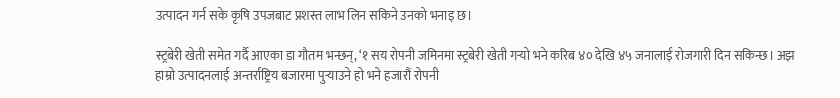उत्पादन गर्न सके कृषि उपजबाट प्रशस्त लाभ लिन सकिने उनको भनाइ छ।

स्ट्रबेरी खेती समेत गर्दै आएका डा गौतम भन्छन्, ‘१ सय रोपनी जमिनमा स्ट्रबेरी खेती गर्‍यो भने करिब ४० देखि ४५ जनालाई रोजगारी दिन सकिन्छ। अझ हाम्रो उत्पादनलाई अन्तर्राष्ट्रिय बजारमा पुर्‍याउने हो भने हजारौं रोपनी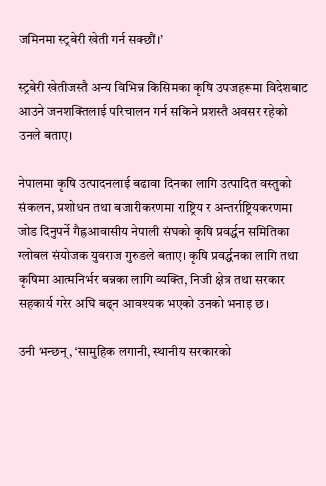जमिनमा स्ट्रबेरी खेती गर्न सक्छौं।’

स्ट्रबेरी खेतीजस्तै अन्य विभिन्न किसिमका कृषि उपजहरूमा विदेशबाट आउने जनशक्तिलाई परिचालन गर्न सकिने प्रशस्तै अवसर रहेको उनले बताए।

नेपालमा कृषि उत्पादनलाई बढावा दिनका लागि उत्पादित वस्तुको संकलन, प्रशोधन तथा बजारीकरणमा राष्ट्रिय र अन्तर्राष्ट्रियकरणमा जोड दिनुपर्ने गैह्रआवासीय नेपाली संघको कृषि प्रवर्द्धन समितिका ग्लोबल संयोजक युवराज गुरुङले बताए। कृषि प्रवर्द्धनका लागि तथा कृषिमा आत्मनिर्भर बन्नका लागि व्यक्ति, निजी क्षेत्र तथा सरकार सहकार्य गरेर अघि बढ्न आवश्यक भएको उनको भनाइ छ।

उनी भन्छन्, ‘सामुहिक लगानी, स्थानीय सरकारको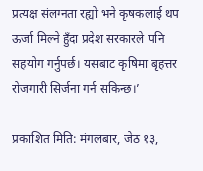प्रत्यक्ष संलग्नता रह्यो भने कृषकलाई थप ऊर्जा मिल्ने हुँदा प्रदेश सरकारले पनि सहयोग गर्नुपर्छ। यसबाट कृषिमा बृहत्तर रोजगारी सिर्जना गर्न सकिन्छ।’

प्रकाशित मिति: मंगलबार, जेठ १३,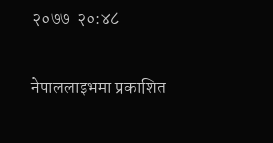२०७७  २०:४८

नेपाललाइभमा प्रकाशित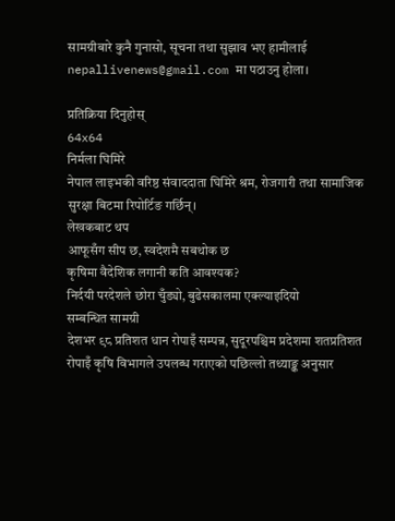सामग्रीबारे कुनै गुनासो, सूचना तथा सुझाव भए हामीलाई nepallivenews@gmail.com मा पठाउनु होला।

प्रतिक्रिया दिनुहोस्
64x64
निर्मला घिमिरे
नेपाल लाइभकी वरिष्ठ संवाददाता घिमिरे श्रम, रोजगारी तथा सामाजिक सुरक्षा बिटमा रिपोर्टिङ गर्छिन्।
लेखकबाट थप
आफूसँग सीप छ, स्वदेशमै सबथोक छ
कृषिमा वैदेशिक लगानी कति आवश्यक?
निर्दयी परदेशले छोरा चुँड्यो, बुढेसकालमा एक्ल्याइदियो
सम्बन्धित सामग्री
देशभर ९८ प्रतिशत धान रोपाइँ सम्पन्न, सुदूरपश्चिम प्रदेशमा शतप्रतिशत रोपाइँ कृषि विभागले उपलब्ध गराएको पछिल्लो तथ्याङ्क अनुसार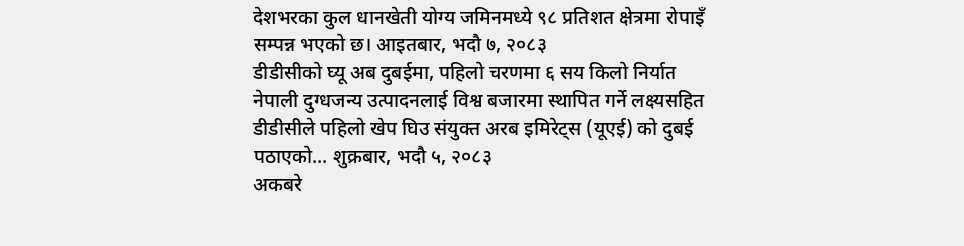देशभरका कुल धानखेती योग्य जमिनमध्ये ९८ प्रतिशत क्षेत्रमा रोपाइँ सम्पन्न भएको छ। आइतबार, भदौ ७, २०८३
डीडीसीको घ्यू अब दुबईमा, पहिलो चरणमा ६ सय किलो निर्यात नेपाली दुग्धजन्य उत्पादनलाई विश्व बजारमा स्थापित गर्ने लक्ष्यसहित डीडीसीले पहिलो खेप घिउ संयुक्त अरब इमिरेट्स (यूएई) को दुबई पठाएको... शुक्रबार, भदौ ५, २०८३
अकबरे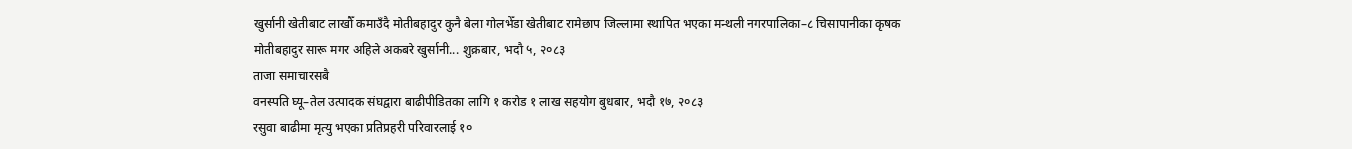खुर्सानी खेतीबाट लाखौँ कमाउँदै मोतीबहादुर कुनै बेला गोलभेँडा खेतीबाट रामेछाप जिल्लामा स्थापित भएका मन्थली नगरपालिका–८ चिसापानीका कृषक मोतीबहादुर सारू मगर अहिले अकबरे खुर्सानी... शुक्रबार, भदौ ५, २०८३
ताजा समाचारसबै
वनस्पति घ्यू–तेल उत्पादक संघद्वारा बाढीपीडितका लागि १ करोड १ लाख सहयोग बुधबार, भदौ १७, २०८३
रसुवा बाढीमा मृत्यु भएका प्रतिप्रहरी परिवारलाई १०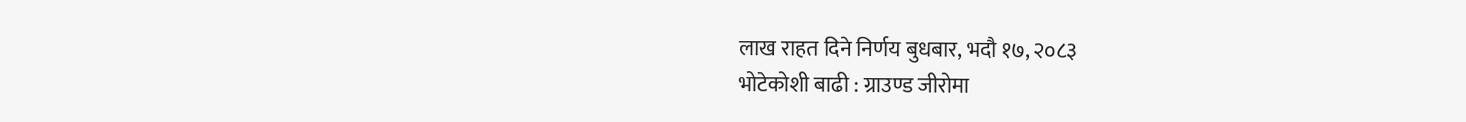लाख राहत दिने निर्णय बुधबार, भदौ १७, २०८३
भोटेकोशी बाढी : ग्राउण्ड जीरोमा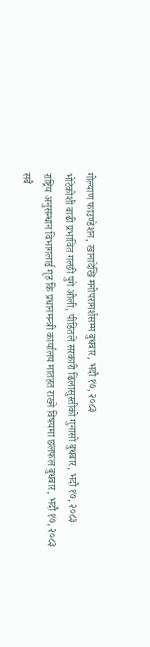गोल्याण फाउण्डेशन, खानादेखि मनोपरामर्शसम्म बुधबार, भदौ १७, २०८३
भोटेकोशी बाढी प्रभावित गल्छी पुगे ओली, पीडितले सरकारी ढिलासुस्तीको गुनासो बुधबार, भदौ १७, २०८३
राष्ट्रिय अनुसन्धान विभागलाई गृह कि प्रधानमन्त्री कार्यालय मातहत राख्ने विषयमा छलफल बुधबार, भदौ १७, २०८३
सबै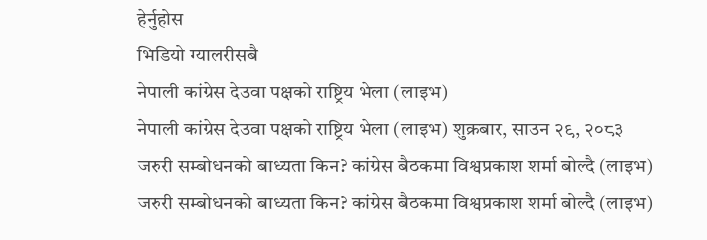हेर्नुहोस
भिडियो ग्यालरीसबै
नेपाली कांग्रेस देउवा पक्षको राष्ट्रिय भेला (लाइभ)
नेपाली कांग्रेस देउवा पक्षको राष्ट्रिय भेला (लाइभ) शुक्रबार, साउन २९, २०८३
जरुरी सम्बोधनको बाध्यता किन? कांग्रेस बैठकमा विश्वप्रकाश शर्मा बोल्दै (लाइभ)
जरुरी सम्बोधनको बाध्यता किन? कांग्रेस बैठकमा विश्वप्रकाश शर्मा बोल्दै (लाइभ)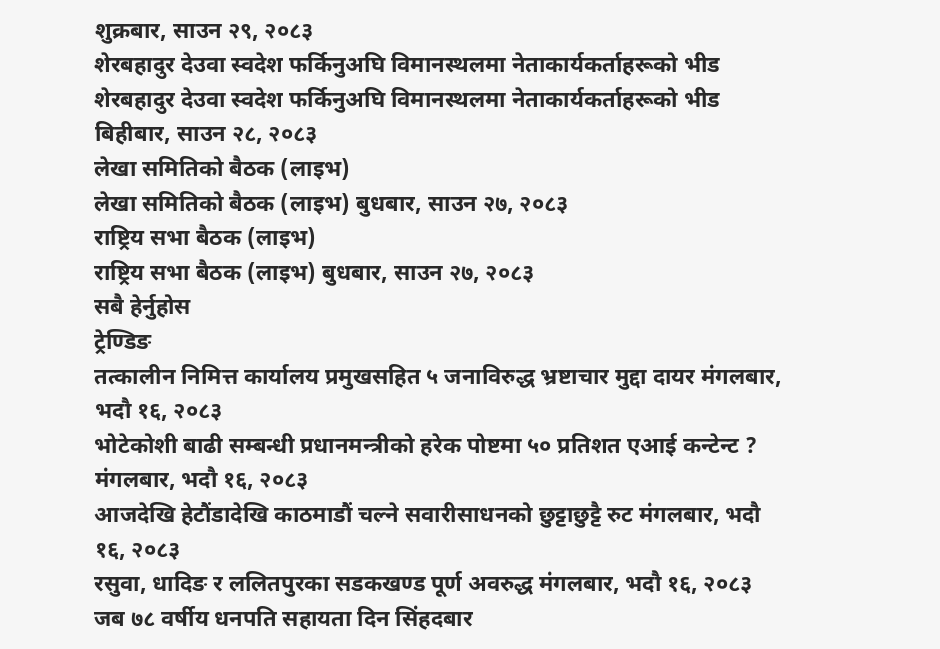शुक्रबार, साउन २९, २०८३
शेरबहादुर देउवा स्वदेश फर्किनुअघि विमानस्थलमा नेताकार्यकर्ताहरूको भीड
शेरबहादुर देउवा स्वदेश फर्किनुअघि विमानस्थलमा नेताकार्यकर्ताहरूको भीड बिहीबार, साउन २८, २०८३
लेखा समितिको बैठक (लाइभ)
लेखा समितिको बैठक (लाइभ) बुधबार, साउन २७, २०८३
राष्ट्रिय सभा बैठक (लाइभ)
राष्ट्रिय सभा बैठक (लाइभ) बुधबार, साउन २७, २०८३
सबै हेर्नुहोस
ट्रेण्डिङ
तत्कालीन निमित्त कार्यालय प्रमुखसहित ५ जनाविरुद्ध भ्रष्टाचार मुद्दा दायर मंगलबार, भदौ १६, २०८३
भोटेकोशी बाढी सम्बन्धी प्रधानमन्त्रीको हरेक पोष्टमा ५० प्रतिशत एआई कन्टेन्ट ? मंगलबार, भदौ १६, २०८३
आजदेखि हेटौंडादेखि काठमाडौं चल्ने सवारीसाधनको छुट्टाछुट्टै रुट मंगलबार, भदौ १६, २०८३
रसुवा, धादिङ र ललितपुरका सडकखण्ड पूर्ण अवरुद्ध मंगलबार, भदौ १६, २०८३
जब ७८ वर्षीय धनपति सहायता दिन सिंहदबार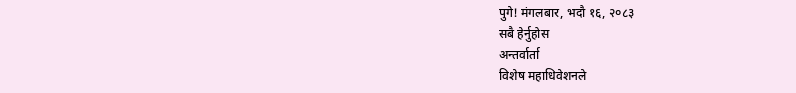पुगे! मंगलबार, भदौ १६, २०८३
सबै हेर्नुहोस
अन्तर्वार्ता
विशेष महाधिवेशनले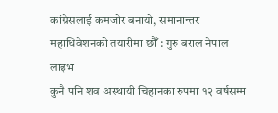कांग्रेसलाई कमजोर बनायो, समानान्तर महाधिवेशनको तयारीमा छौँ : गुरु बराल नेपाल लाइभ
कुनै पनि शव अस्थायी चिहानका रुपमा १२ वर्षसम्म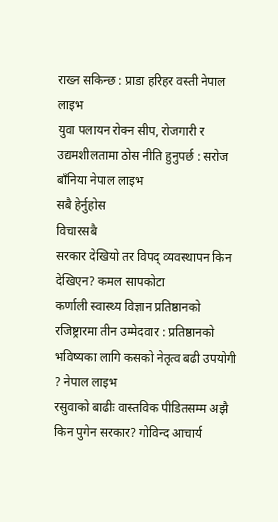राख्न सकिन्छ : प्राडा हरिहर वस्ती नेपाल लाइभ
युवा पलायन रोक्न सीप, रोजगारी र उद्यमशीलतामा ठोस नीति हुनुपर्छ : सरोज बाँनिया नेपाल लाइभ
सबै हेर्नुहोस
विचारसबै
सरकार देखियो तर विपद् व्यवस्थापन किन देखिएन? कमल सापकोटा
कर्णाली स्वास्थ्य विज्ञान प्रतिष्ठानको रजिष्ट्रारमा तीन उम्मेदवार : प्रतिष्ठानको भविष्यका लागि कसको नेतृत्व बढी उपयोगी ? नेपाल लाइभ
रसुवाको बाढीः वास्तविक पीडितसम्म अझै किन पुगेन सरकार? गोविन्द आचार्य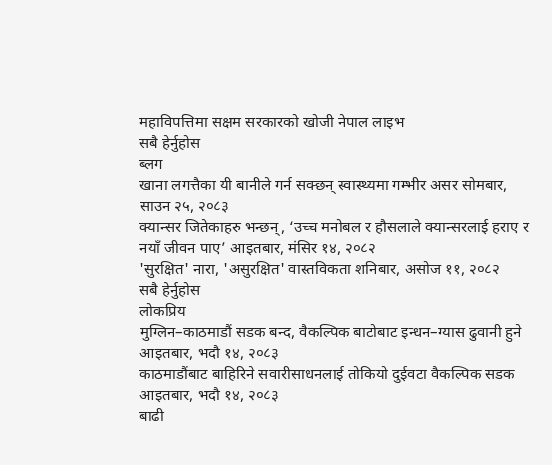महाविपत्तिमा सक्षम सरकारको खोजी नेपाल लाइभ
सबै हेर्नुहोस
ब्लग
खाना लगत्तैका यी बानीले गर्न सक्छन् स्वास्थ्यमा गम्भीर असर सोमबार, साउन २५, २०८३
क्यान्सर जितेकाहरु भन्छन्, ‘उच्च मनोबल र हौसलाले क्यान्सरलाई हराए र नयाँ जीवन पाए’ आइतबार, मंसिर १४, २०८२
'सुरक्षित' नारा, 'असुरक्षित' वास्तविकता शनिबार, असोज ११, २०८२
सबै हेर्नुहोस
लोकप्रिय
मुग्लिन–काठमाडौं सडक बन्द, वैकल्पिक बाटोबाट इन्धन–ग्यास ढुवानी हुने आइतबार, भदौ १४, २०८३
काठमाडौंबाट बाहिरिने सवारीसाधनलाई तोकियो दुईवटा वैकल्पिक सडक आइतबार, भदौ १४, २०८३
बाढी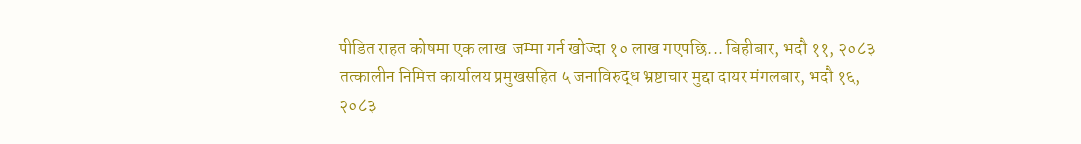पीडित राहत कोषमा एक लाख  जम्मा गर्न खोज्दा १० लाख गएपछि... बिहीबार, भदौ ११, २०८३
तत्कालीन निमित्त कार्यालय प्रमुखसहित ५ जनाविरुद्ध भ्रष्टाचार मुद्दा दायर मंगलबार, भदौ १६, २०८३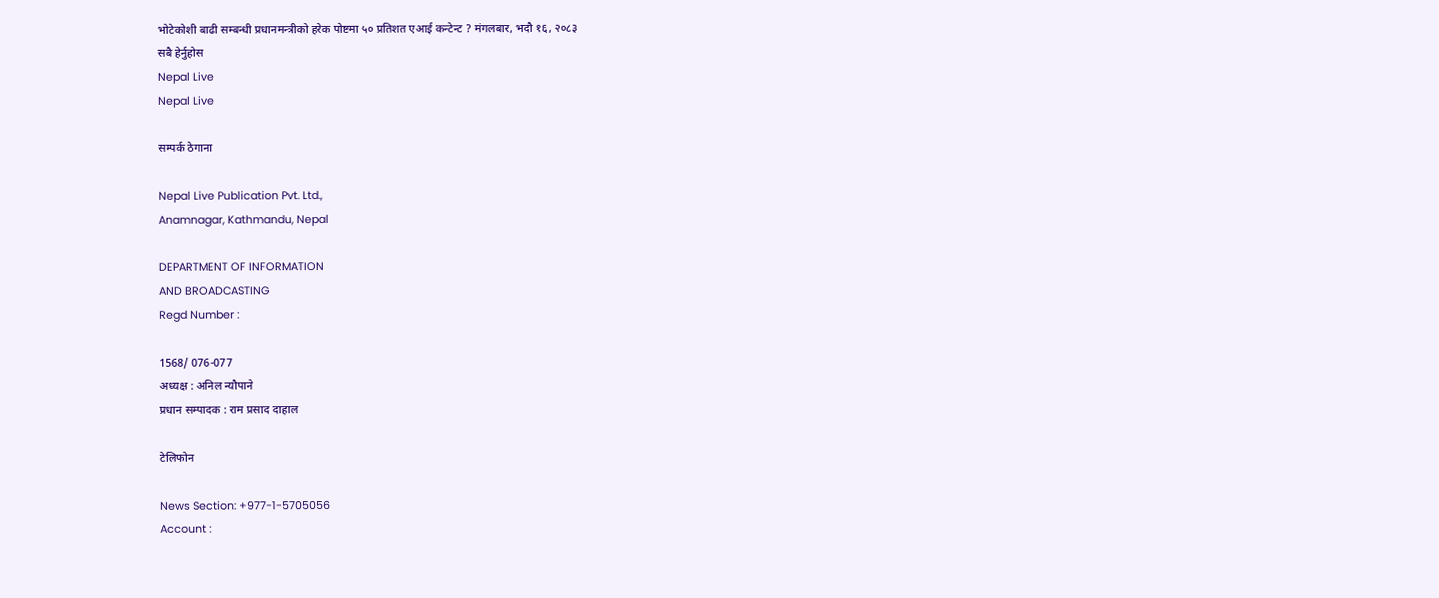भोटेकोशी बाढी सम्बन्धी प्रधानमन्त्रीको हरेक पोष्टमा ५० प्रतिशत एआई कन्टेन्ट ? मंगलबार, भदौ १६, २०८३
सबै हेर्नुहोस
Nepal Live
Nepal Live

सम्पर्क ठेगाना

Nepal Live Publication Pvt. Ltd.,
Anamnagar, Kathmandu, Nepal

DEPARTMENT OF INFORMATION
AND BROADCASTING
Regd Number :

1568/ 076-077
अध्यक्ष : अनिल न्यौपाने
प्रधान सम्पादक : राम प्रसाद दाहाल

टेलिफोन

News Section: +977-1-5705056
Account :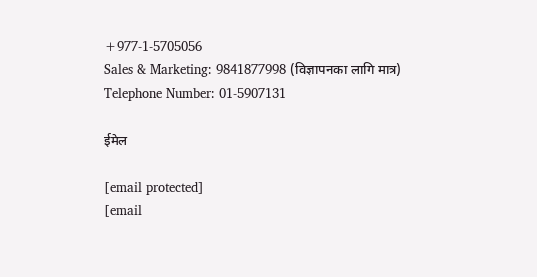+977-1-5705056
Sales & Marketing: 9841877998 (विज्ञापनका लागि मात्र)
Telephone Number: 01-5907131

ईमेल

[email protected]
[email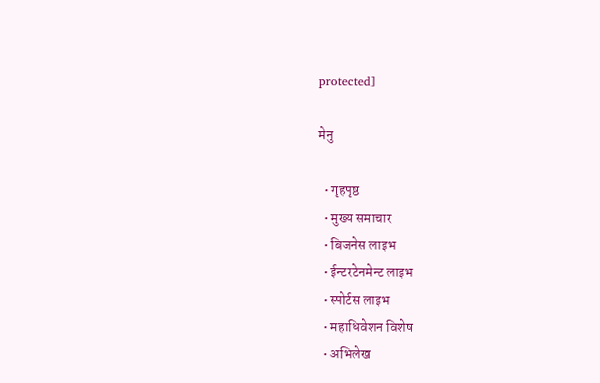protected]

मेनु

  • गृहपृष्ठ
  • मुख्य समाचार
  • बिजनेस लाइभ
  • ईन्टरटेनमेन्ट लाइभ
  • स्पोर्टस लाइभ
  • महाधिवेशन विशेष
  • अभिलेख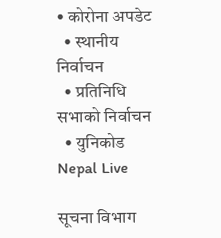• कोरोना अपडेट
  • स्थानीय निर्वाचन
  • प्रतिनिधि सभाको निर्वाचन
  • युनिकोड
Nepal Live

सूचना विभाग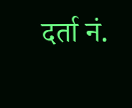दर्ता नं.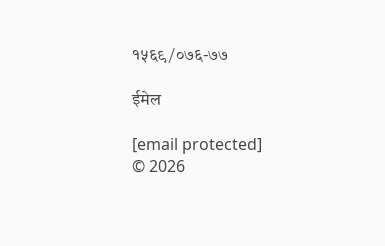१५६९/०७६-७७

ईमेल

[email protected]
© 2026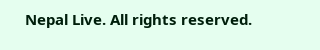Nepal Live. All rights reserved.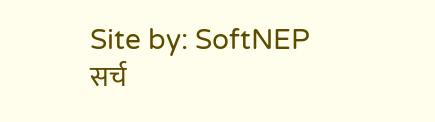Site by: SoftNEP
सर्च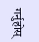गर्नुहोस्